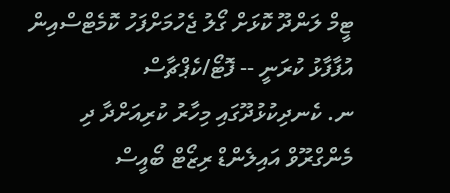ޓީމް ލަންދޫ ކޮޅަށް ގޯލު ޖެހުމަށްފަހު ކޮމެޓްސްއިން އުފާފާޅު ކުރަނީ -- ފޮޓޯ/ކެޕްޗާސް
ނ. ކެނދިކުޅުދޫގައި މިހާރު ކުރިއަށްދާ ދި މެންގްރޫވް އައިލެންޑް ރިޒޯޓް ބޯއީސް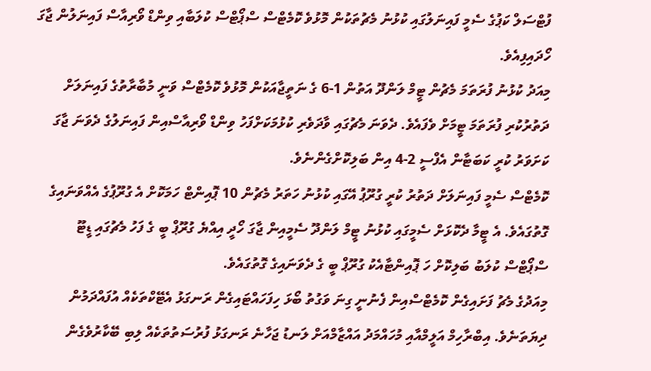ފުޓްސަލް ކަޕުގެ ސެމީ ފައިނަލުގައި ކުޅުނު މެޗުތަކުން މޮޅުވެ ކޮމެޓްސް ސްޕޯޓްސް ކުލަބާއި ވިންޑް ވޯރިއާސް ފައިނަލުން ޖާގަ ހޯދައިފިއެވެ.
މިއަދު ކުޅުނު ފުރަތަމަ މެޗުން ޓީމް ލަންދޫ އަތުން 1-6 ގެ ނަތީޖާއަކުން މޮޅުވެ ކޮމެޓްސް ވަނީ މުބާރާތުގެ ފައިނަލަށް ދަތުރުކުރި ފުރަތަމަ ޓީމަށް ވެފައެވެ. ދެވަނަ މެޗުގައި ވާދަވެރި ކުޅުމަކަށްފަހު ވިންޑް ވޯރިއާސްއިން ފައިނަލުގެ ދެވަނަ ޖާގަ ކަށަވަރު ކުރީ ކަބަޓާން އެފްސީ 2-4 އިން ބަލިކޮށްގެންނެވެ.
ކޮމެޓްސް ސެމީ ފައިނަލަށް ދަތުރު ކުރީ ގުރޫޕު އޭގައި ކުޅުނު ހަތަރު މެޗުން 10 ޕޮއިންޓް ހަމަކޮށް އެ ގުރޫޕުގެ އެއްވަނައިގެ ގޮތުގައެވެ. އެ ޓީމާ ދެކޮޅަށް ސެމީގައި ކުޅުނު ޓީމް ލަންދޫ ސެމީއިން ޖާގަ ހޯދީ އިއްޔެ ގުރޫޕް ބީ ގެ ފަހު މެޗުގައި ޑީޓޫ ސްޕޯޓްސް ކުލަބު ބަލިކޮށް ހަ ޕޮއިންޓާއެކު ގުރޫޕް ބީ ގެ ދެވަނައިގެ ގޮތުގައެވެ.
މިއަދުގެ މެޗު ފަށައިގެން ކޮމެޓްސްއިން ފެނުނީ ގިނަ ވަގުތު ބޯޅަ ހިފަހައްޓައިގެން ރަނގަޅު އެޓޭކްތަކެއް އުފައްދަމުން ދިޔަތަނެވެ. އިބްރާހިމް އަލީމްއާއި މުހައްމަދު އައްޒާމްއަށް ލަނޑު ޖަހާނެ ރަނގަޅު ފުރުސަތުތަކެއް ލިބި ބޭކާރުވެގެން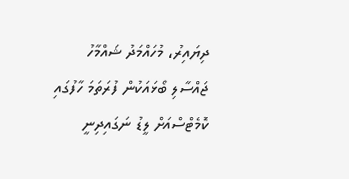ދިޔައިރު، މުހައްމަދު ޝައްމާހު ޖައްސާލި ބޯޅައަކުން ފުރަތަމަ ހާފުގައި ކޮމެޓްސްއަށް ލީޑު ނަގައިދިނީ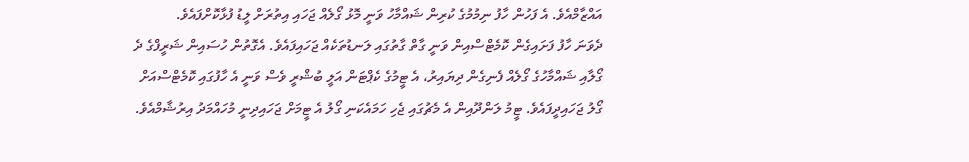އައްޒާމްއެވެ. އެ ފަހުން ހާފު ނިމުމުގެ ކުރިން ޝައްމާހު ވަނީ މޮޅު ގޯލެއް ޖަހައި އިތުރަށް ލީޑު ފުޅާކޮށްފައެވެ.
ދެވަނަ ހާފު ފަށައިގެން ކޮމެޓްސްއިން ވަނީ ގާތް ގާތުގައި ލަނޑުތަކެއް ޖަހައިފައެވެ. އެގޮތުން ހުސައިން ޝަރީފްގެ ދެ ގޯލާއި ޝައްމާހުގެ ގޯލެއް ފެނިގެން ދިޔައިރު، އެ ޓީމުގެ ކެޕްޓަން އަލީ ބުޝްރީ ވެސް ވަނީ އެ ހާފުގައި ކޮމެޓްސްއަށް ގޯލު ޖަހައިދީފައެވެ. ޓީމު ލަންދޫއިން އެ މެޗުގައި ޖެހި ހަމައެކަނި ގޯލު އެ ޓީމަށް ޖަހައިދިނީ މުހައްމަދު އިރުޝާމްއެވެ.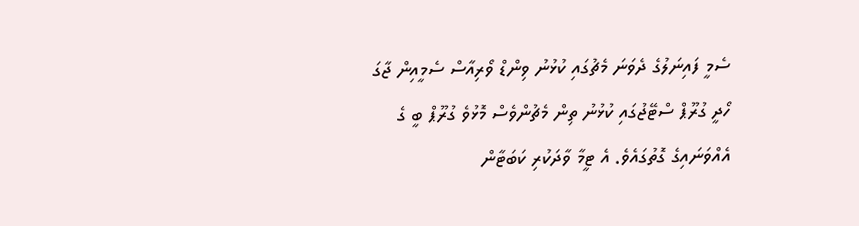ސެމީ ފައިނަލުގެ ދެވަނަ މެޗުގައި ކުޅުނު ވިންޑް ވޯރިއާސް ސެމީއިން ޖާގަ ހޯދީ ގުރޫޕް ސްޓޭޖުގައި ކުޅުނު ތިން މެޗުންވެސް މޮޅުވެ ގުރޫޕް ބީ ގެ އެއްވަނައިގެ ގޮތުގައެވެ. އެ ޓީމާ ވާދަކުރި ކަބަޓާން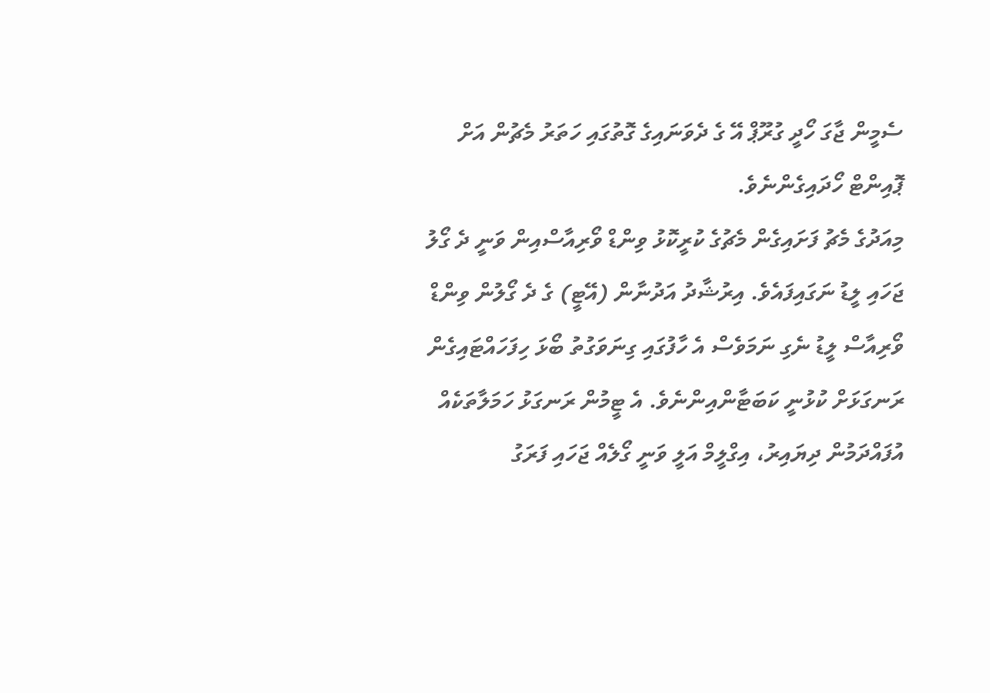ސެމީން ޖާގަ ހޯދީ ގުރޫޕް އޭ ގެ ދެވަނައިގެ ގޮތުގައި ހަތަރު މެޗުން އަށް ޕޮއިންޓް ހޯދައިގެންނެވެ.
މިއަދުގެ މެޗު ފަށައިގެން މެޗުގެ ކުރީކޮޅު ވިންޑް ވޯރިއާސްއިން ވަނީ ދެ ގޯލު ޖަހައި ލީޑު ނަގައިފައެވެ. އިރުޝާދު އަދުނާން (އޭޓީ) ގެ ދެ ގޯލުން ވިންޑް ވޯރިއާސް ލީޑު ނެގި ނަމަވެސް އެ ހާފުގައި ގިނަވަގުތު ބޯޅަ ހިފަހައްޓައިގެން ރަނގަޅަށް ކުޅުނީ ކަބަޓާންއިންނެވެ. އެ ޓީމުން ރަނގަޅު ހަމަލާތަކެއް އުފައްދަމުން ދިޔައިރު، އިގްލީމް އަލީ ވަނީ ގޯލެއް ޖަހައި ފަރަގު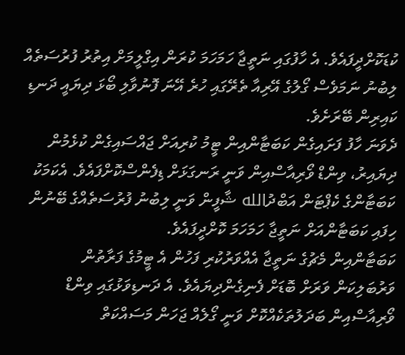ކުޑަކޮށްދީފައެވެ. އެ ހާފުގައި ނަތީޖާ ހަމަހަމަ ކުރަން އިގްލީމަށް އިތުރު ފުރުސަތެއް ލިބުނު ނަމަވެސް ގޯލުގެ އޭރިއާ ތެރޭގައި ހުރެ އޭނަ ފޮނުވާލި ބޯޅަ ދިޔައީ ދަނޑި ކައިރިން ބޭރަށެވެ.
ދެވަނަ ހާފު ފަށައިގެން ކަބަޓާންއިން ޓީމު ކުރިއަށް ޖައްސައިގެން ކުޅެމުން ދިޔައިރު، ވިންޑް ވޯރިއާސްއިން ވަނީ ރަނގަޅަށް ޑިފެންސްކޮށްފައެވެ. އެކަމަކު ކަބަޓާންގެ ކެޕްޓަން އަބްދުالله ޝާފީން ވަނީ ލިބުނު ފުރުސަތެއްގެ ބޭނުން ހިފައި ކަބަޓާންއަށް ނަތީޖާ ހަމަހަމަ ކޮށްދީފައެވެ.
ކަބަޓާންއިން މެޗުގެ ނަތީޖާ އެއްވަރުކުރި ފަހުން އެ ޓީމުގެ ފަރާތުން ވަރުބަލިކަން ވަރަށް ބޮޑަށް ފެނިގެންދިޔައެވެ. އެ ދަނޑިވަޅުގައި ވިންޑް ވޯރިއާސްއިން ބަދަލުތަކެއްކޮށް ވަނީ ގޯލެއް ޖަހަން މަސައްކަތް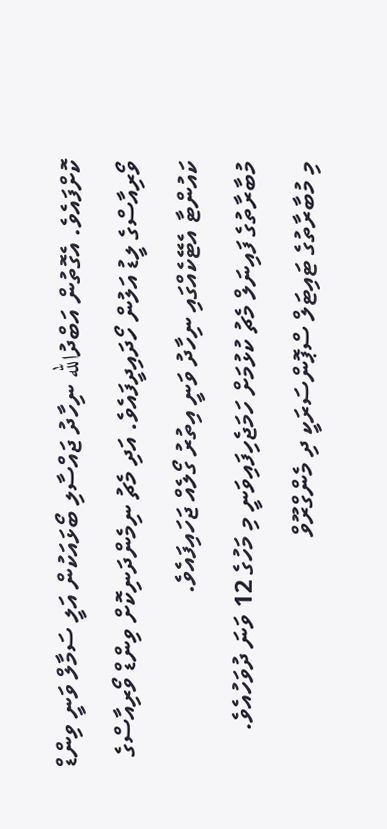ކޮށްފައެވެ. އެގޮތުން އަބްދުالله ނިހާދު ޖައްސާލި ބޯޅައަކުން އަލީ ސަމާލް ވަނީ ވިންޑް ވޯރިއާސްގެ ލީޑު އަލުން ހޯދައިދީފައެވެ. އަދި މެޗު ނިމެންދަނިކޮށް ވިންޑް ވޯރިއާސްގެ ކައުންޓާ އެޓޭކެއްގައި ނިހާދު ވަނީ އިތުރު ގޯލެއް ޖަހައިފައެވެ.
މުބާރާތުގެ ފައިނަލް މެޗު ކުޅުމަށް ހަމަޖެހިފައިވަނީ މި މަހުގެ 12 ވަނަ ދުވަހުއެވެ.
މި މުބާރާތުގެ ޓައިޓަލް ސްޕޮންސަރަކީ ދި މެންގްރޫވް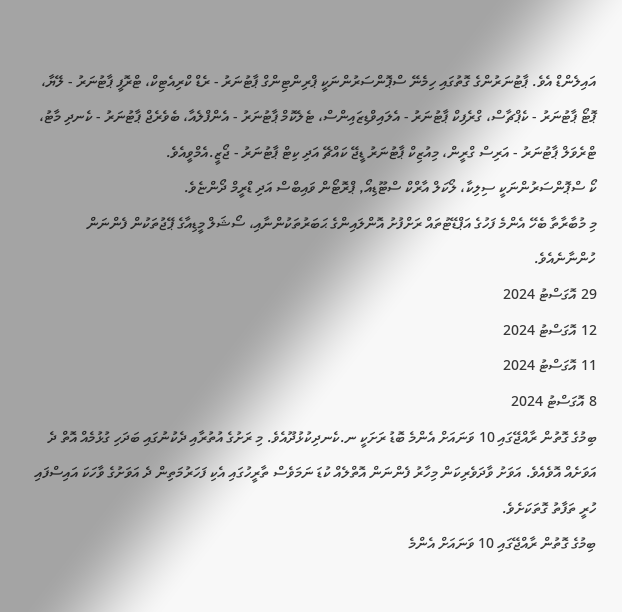އައިލެންޑް އެވެ. ޕާޓުނަރުންގެ ގޮތުގައި ހިމެނޭ ސްޕޮންސަރުންނަކީ ޕްރިންޓިންގް ޕާޓުނަރު - ރެޑް ކްރިއެޓިކް، ޓްރޮފީ ޕާޓުނަރު - ލޭޔާ، ޕޮޓޯ ޕާޓުނަރު - ކެޕްޗާސް، ގްރެފިކް ޕާޓުނަރު - އެލައިވްޑިޒައިންސް، ޓެލެކޮމް ޕާޓުނަރު - އެންފްލެއާ، ބެވެރެޖް ޕާޓުނަރު - ކެނދި މާޓު، ޓްރެވަލް ޕާޓުނަރު - އަރިސް ގްރީން، މިއުޒިކް ޕާޓުނަރު ޑީޖޭ ކައްޗޭ އަދި ކިޓް ޕާޓުނަރު - ޖޯޒީ.އެމްވީއެވެ.
ކޯ ސްޕޮންސަރުންނަކީ ސިލިކާ، ލޯކަލް އާރްކް ސްޓޫޑިއޯ, ޕްރޮޓޯން ވައިބްސް އަދި ޑްރީމް ދޯންޏެވެ.
މި މުބާރާތާ ބެހޭ އެންމެ ފަހުގެ އަޕްޑޭޓުތައް ރަށްފުށު އޮންލައިންގެ ޙަބަރުތަކުންނާއި، ސޯޝަލް މީޑިއާގެ ޕޭޖުތަކުން ފެންނަން ހުންނާނެއެވެ.
29 އޮގަސްޓު 2024
12 އޮގަސްޓު 2024
11 އޮގަސްޓު 2024
8 އޮގަސްޓު 2024
ބިމުގެ ގޮތުން ރާއްޖޭގައި 10 ވަނައަށް އެންމެ ބޮޑު ރަށަކީ ނ.ކެނދިކުޅުދޫއެވެ. މި ރަށުގެ އުތުރާއި ދެކުނުގައި ބަދަހި ގުޅުމެއް އޮތް ދެ އަވަށެއް އޮވެއެވެ. އަވަށު ވާދަވެރިކަން މިހާރު ފެންނަން އޮތްލެއް ކުޑަ ނަމަވެސް ތާރީހުގައި އެކި ފަހަރުމަތިން ދެ އަވަށުގެ ވާހަކަ އައިސްފައި ހުރީ ތަފާތު ގޮތަކަށެވެ.
ބިމުގެ ގޮތުން ރާއްޖޭގައި 10 ވަނައަށް އެންމެ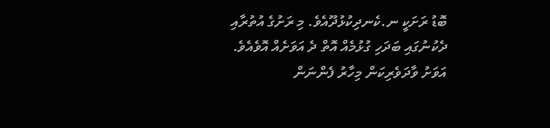ބޮޑު ރަށަކީ ނ.ކެނދިކުޅުދޫއެވެ. މި ރަށުގެ އުތުރާއި ދެކުނުގައި ބަދަހި ގުޅުމެއް އޮތް ދެ އަވަށެއް އޮވެއެވެ. އަވަށު ވާދަވެރިކަން މިހާރު ފެންނަން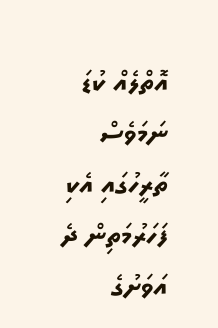އޮތްލެއް ކުޑަ ނަމަވެސް ތާރީހުގައި އެކި ފަހަރުމަތިން ދެ އަވަށުގެ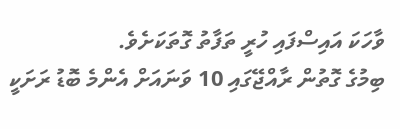ވާހަކަ އައިސްފައި ހުރީ ތަފާތު ގޮތަކަށެވެ.
ބިމުގެ ގޮތުން ރާއްޖޭގައި 10 ވަނައަށް އެންމެ ބޮޑު ރަށަކީ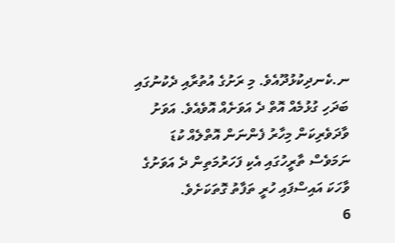ނ.ކެނދިކުޅުދޫއެވެ. މި ރަށުގެ އުތުރާއި ދެކުނުގައި ބަދަހި ގުޅުމެއް އޮތް ދެ އަވަށެއް އޮވެއެވެ. އަވަށު ވާދަވެރިކަން މިހާރު ފެންނަން އޮތްލެއް ކުޑަ ނަމަވެސް ތާރީހުގައި އެކި ފަހަރުމަތިން ދެ އަވަށުގެ ވާހަކަ އައިސްފައި ހުރީ ތަފާތު ގޮތަކަށެވެ.
6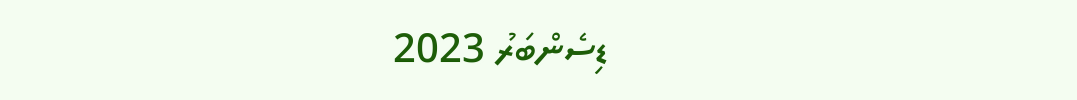ޑިސެންބަރު 2023